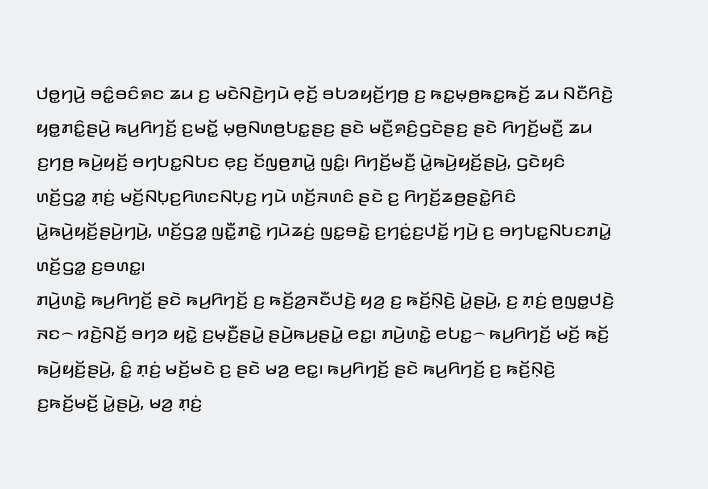ꤓꤥ꤭ꤚꤣꤧ꤬ ꤋꤢꤨ꤭ꤋꤢꤨꤎꤢ ꤘꤣ ꤢ꤬ ꤗꤢꤧꤡꤢꤧ꤬ꤚꤣꤧ ꤕ꤫ꤢꤩ꤬ ꤋꤝꤤꤟꤢꤩ꤬ꤚꤥ꤬ ꤢ꤬ ꤒꤢ꤭ꤗ꤫ꤥ꤬ꤒꤢ꤭ꤒꤢꤩ꤬ ꤘꤣ ꤡꤢꤪꤖꤢꤧ꤬ ꤟꤥ꤭ꤊꤢꤨ꤭ꤔꤣꤧ꤬ ꤒꤣ꤬ꤖꤚꤢꤩ꤬ ꤢ꤬ꤗꤢꤩ꤭ ꤗ꤫ꤥ꤬ꤡꤛꤥ꤬ꤝꤢ꤭ꤔꤢ꤬ ꤔꤢꤧ ꤗꤢꤪ꤬ꤎꤢꤨ꤬ꤞꤢꤧꤔꤢ꤬ ꤔꤢꤧ ꤖꤚꤢꤩ꤬ꤗꤢꤪ꤬ ꤘꤣ ꤢ꤬ꤚꤥ꤬ ꤒꤣꤧ꤬ꤟꤢꤩ꤬ ꤋꤚꤝꤢ꤭ꤡꤝꤢ ꤕ꤫ꤢ꤬ ꤢꤩꤜꤥ꤬ꤊꤣꤧ꤭ ꤜꤢꤨ꤭꤯ ꤖꤚꤢꤩ꤬ꤗꤢꤪ꤬ ꤣꤧ꤭ꤒꤣꤧ꤬ꤟꤢꤩ꤬ꤔꤣꤧ꤬, ꤞꤢꤧꤟꤢꤨ ꤛꤢꤩ꤬ꤞꤤ꤭ ꤊ꤫ꤢꤦ꤬ ꤗꤢꤩ꤬ꤡꤝ꤫ꤢ꤬ꤖꤛꤢꤡꤝ꤫ꤢ꤬ ꤚꤣꤧ ꤛꤢꤩ꤬ꤏꤛꤢꤨ ꤔꤢꤧ ꤢ꤬ ꤖꤚꤢꤩ꤬ꤘꤥ꤬ꤔꤢꤧ꤭ꤖꤢꤨ ꤣꤧ꤭ꤒꤣꤧ꤬ꤟꤢꤩ꤬ꤔꤣꤧ꤬ꤚꤣꤧ꤬, ꤛꤢꤩ꤬ꤞꤤ꤭ ꤜꤢꤪ꤭ꤊꤢꤧ꤭ ꤚꤣꤧꤘꤢꤦ꤬ ꤜꤢ꤭ꤋꤢꤧ꤭ ꤢ꤬ꤚꤢꤦ꤭ꤢ꤬ꤓꤢꤩ꤭ ꤚꤣꤧ꤬ ꤢ꤬ ꤋꤚꤝꤢ꤭ꤡꤝꤢꤊꤣꤧ꤭ ꤛꤢꤩ꤬ꤞꤤ꤭ ꤢ꤬ꤋꤛꤢ꤭꤯
ꤊꤣꤧ꤬ꤛꤢꤧ꤭ ꤒꤣ꤬ꤖꤚꤢꤩ꤬ ꤔꤢꤧ ꤒꤣ꤬ꤖꤚꤢꤩ꤬ ꤢ꤬ ꤒꤢꤩ꤬ꤤ꤬ꤏꤢꤪꤓꤢꤧ꤬ ꤟꤤ꤬ ꤢ꤬ ꤒꤢꤩ꤬ꤡ꤫ꤢꤧ꤬ ꤣꤧ꤭ꤔꤣꤧ꤬, ꤢ꤬ ꤊ꤫ꤢꤦ꤬ ꤥ꤬ꤜꤥ꤭ꤓꤢꤧ꤬ ꤏꤢ꤮ ꤙꤢꤧ꤬ꤡꤢꤩ꤬ ꤋꤚꤤ ꤟꤢꤧ꤭ ꤢ꤬ꤗ꤫ꤢꤪ꤬ꤔꤣꤧ꤭ ꤔꤣꤧ꤬ꤒꤣ꤬ꤔꤣꤧ꤭ ꤕꤢ꤭꤯ ꤊꤣꤧ꤬ꤛꤢꤧ꤭ ꤕꤝꤢ꤭꤮ ꤒꤣ꤬ꤖꤚꤢꤩ꤬ ꤗꤢꤩ꤬ ꤒꤢꤩ꤬ ꤒꤣꤧ꤬ꤟꤢꤩ꤬ꤔꤣꤧ꤬, ꤢꤨ꤭ ꤊ꤫ꤢꤦ꤬ ꤗꤢꤩ꤬ꤗꤢꤧ ꤢ꤬ ꤔꤢꤧ ꤗꤤ꤬ ꤕꤢ꤭꤯ ꤒꤣ꤬ꤖꤚꤢꤩ꤬ ꤔꤢꤧ ꤒꤣ꤬ꤖꤚꤢꤩ꤬ ꤢ꤬ ꤒꤢꤩ꤬ꤡ꤫ꤢꤧ꤬ ꤢ꤬ꤒꤢꤩ꤬ꤗꤢꤩ꤬ ꤣꤧ꤭ꤔꤣꤧ꤬, ꤗꤤ꤬ ꤊ꤫ꤢꤦ꤬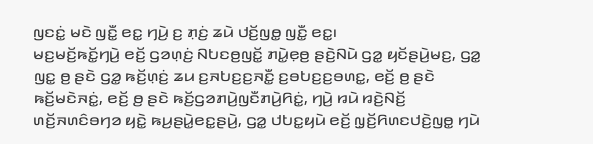ꤜꤢꤢꤦ꤭ ꤗꤢꤧ ꤜꤢꤪ꤭ ꤕꤢ꤭ ꤚꤣꤧ꤬ ꤢ꤬ ꤊ꤫ꤢꤦ꤬ ꤘꤣꤧ ꤓꤢꤩ꤬ꤜꤥ꤭ ꤜꤢꤪ꤭ ꤕꤢ꤭꤯
ꤗꤢ꤬ꤗꤢꤩ꤬ꤒꤢꤩ꤭ꤚꤣꤧ꤬ ꤕꤢꤩ꤬ ꤞꤤꤛ꤫ꤢꤦ꤬ ꤡꤝꤢꤥ꤬ꤜꤢꤩ꤭ ꤊꤣꤧ꤭ꤕ꤫ꤥ꤬ ꤔꤢꤧ꤬ꤡꤣꤧ ꤞꤤ꤭ ꤟꤢꤩꤔꤣꤧ꤬ꤗꤢ꤬, ꤞꤤ꤭ ꤜꤢ꤭ ꤥ꤬ ꤔꤢꤧ ꤞꤤ꤭ ꤒꤢꤩ꤬ꤛ꤫ꤢꤦ꤬ ꤘꤣ ꤢ꤬ꤏꤝꤢ꤬ꤢ꤬ꤏꤢꤪ꤭ ꤢ꤬ꤋꤝꤢ꤬ꤢ꤬ꤋꤛꤢ꤭, ꤕꤢꤩ꤬ ꤥ꤬ ꤔꤢꤧ ꤒꤢꤩ꤬ꤗꤢꤧꤏꤢꤦ꤭, ꤕꤢꤩ꤬ ꤥ꤬ ꤔꤢꤧ ꤒꤢꤩ꤬ꤞꤤꤊꤣꤧ꤬ꤜꤢꤪꤊꤣꤧ꤬ꤖꤢꤦ꤭, ꤚꤣꤧ꤬ ꤙꤣꤧ ꤙꤢꤧ꤬ꤡꤢꤩ꤬ ꤛꤢꤩ꤬ꤏꤛꤢꤨꤋꤚꤤ ꤟꤢꤧ꤭ ꤒꤣ꤬ꤔꤣꤧ꤭ꤕꤢ꤭ꤔꤣꤧ꤬, ꤞꤤ꤭ ꤓꤝꤢ꤭ꤟꤣꤧ ꤕꤢꤩ꤬ ꤜ꤫ꤢꤩ꤬ꤖꤛꤢꤓꤢꤧ꤬ꤜꤥ꤭ ꤚꤣꤧ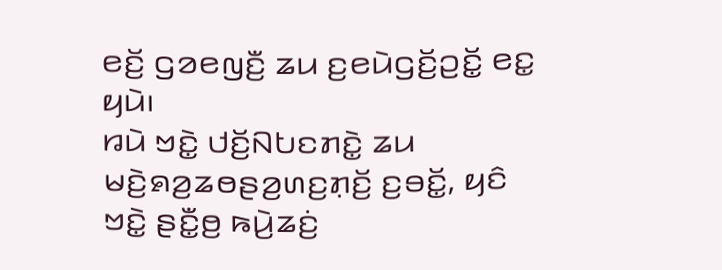ꤕꤢꤩ꤬ ꤞꤤꤕꤜꤢꤪ꤬ ꤘꤣ ꤢ꤬ꤕꤣꤧꤞꤢꤩ꤬ꤑꤢꤩ꤭ ꤕꤢ꤭ ꤟꤣꤧ꤯
ꤙꤣꤧ ꤠꤢꤧ꤭ ꤓꤢꤩ꤬ꤡꤝꤢꤊꤢꤧ꤭ ꤘꤣ ꤗꤢꤧ꤬ꤎꤤ꤬ꤘꤥꤔꤤ꤬ꤛꤢ꤬ꤊ꤫ꤢꤩ꤬ ꤢ꤬ꤋꤢꤩ꤭, ꤟꤢꤨ ꤠꤢꤧ꤭ ꤔꤢꤪ꤭ꤥ꤬ ꤒꤣꤧ꤬ꤘꤢꤦ꤬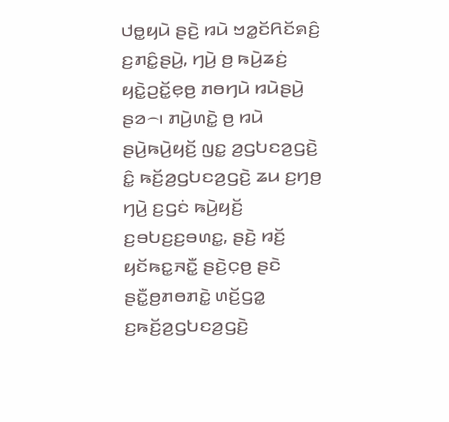ꤓꤥ꤭ꤟꤣꤧ ꤔꤢꤧ꤬ ꤙꤣꤧ ꤠꤤ꤭ꤢꤩꤖꤢꤩꤎꤢꤨ꤬ ꤢ꤬ꤊꤢꤨ꤭ꤔꤣꤧ꤬, ꤚꤣꤧ꤬ ꤥ꤬ ꤒꤣꤧ꤬ꤘꤢꤦ꤬ ꤟꤢꤧ꤭ꤑꤢꤩ꤭ꤕ꤫ꤥ꤬ ꤊꤥꤚꤣꤧ ꤙꤣꤧꤔꤣꤧ꤬ ꤔꤤ꤮꤯ ꤊꤣꤧ꤬ꤛꤢꤧ꤭ ꤥ꤬ ꤙꤣꤧ ꤔꤣꤧ꤬ꤒꤣꤧ꤬ꤟꤢꤩ꤬ ꤜꤢ꤭ ꤤ꤬ꤞꤝꤢꤤ꤬ꤞꤢꤧ꤬ ꤢꤨ꤭ ꤒꤢꤩ꤬ꤤ꤬ꤞꤝꤢꤤ꤬ꤞꤢꤧ꤬ ꤘꤣ ꤢ꤬ꤚꤥ꤬ ꤚꤣꤧ꤬ ꤢ꤬ꤞꤢꤦ ꤒꤣꤧ꤬ꤟꤢꤩ꤬ ꤢ꤬ꤋꤝꤢ꤬ꤢ꤬ꤋꤛꤢ꤭, ꤔꤢꤧ꤬ ꤙꤢꤩ꤬ ꤟꤢꤩꤒꤢ꤭ꤏꤢꤪ꤭ ꤔꤢꤧ꤬ꤍ꤫ꤥ꤬ ꤔꤢꤧ ꤔꤢꤪ꤭ꤥ꤬ꤊꤥꤊꤢꤧ꤭ ꤛꤢꤩ꤬ꤞꤤ꤭ ꤢ꤬ꤒꤢꤩ꤬ꤤ꤬ꤞꤝꤢꤤ꤬ꤞꤢꤧ꤬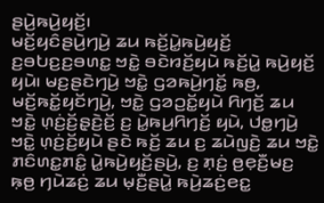ꤔꤣꤧ꤬ꤒꤣꤧ꤬ꤟꤢꤩ꤬꤯
ꤗꤢꤩ꤬ꤟꤢꤨꤔꤣꤧ꤬ꤚꤣꤧ꤬ ꤘꤣ ꤒꤢꤩ꤬ꤣꤧ꤭ꤒꤣꤧ꤬ꤟꤢꤩ꤬ ꤢ꤬ꤋꤝꤢ꤬ꤢ꤬ꤋꤛꤢ꤭ ꤠꤢꤧ꤭ ꤋꤢꤧꤙꤢꤩ꤬ꤟꤣꤧ ꤒꤢꤩ꤬ꤣꤧ꤭ ꤒꤣꤧ꤬ꤟꤢꤩ꤬ ꤟꤣꤧ꤯ ꤗꤢ꤬ꤔꤢꤧꤚꤣꤧ꤬ ꤠꤢꤧ꤭ ꤞꤤꤒꤣꤧ꤬ꤚꤢꤩ꤭ ꤒꤥ꤬, ꤗꤢꤩ꤬ꤒꤢꤩ꤭ꤟꤢꤩꤚꤣꤧ꤬, ꤠꤢꤧ꤭ ꤞꤤꤑꤢꤩ꤭ꤟꤣꤧ ꤖꤚꤢꤩ꤬ ꤘꤣ ꤠꤢꤧ꤭ ꤛ꤫ꤢꤦ꤬ꤢꤩ꤬ꤔ꤫ꤢꤧ꤬ꤢꤩ꤬ ꤢ꤬ ꤣꤧ꤭ꤒꤣ꤬ꤖꤚꤢꤩ꤬ ꤟꤣꤧ, ꤓꤥ꤭ꤚꤣꤧ꤬ ꤠꤢꤧ꤭ ꤛ꤫ꤢꤦ꤬ꤢꤩ꤬ꤟꤣꤧ ꤔꤢꤧ ꤒꤢꤩ꤬ ꤘꤣ ꤢ꤬ ꤘꤣꤧꤜꤢꤧ꤬ ꤘꤣ ꤠꤢꤧ꤭ ꤊꤢꤨꤛꤢ꤭ꤊꤢꤨ꤭ ꤣꤧ꤭ꤒꤣꤧ꤬ꤟꤢꤩ꤬ꤔꤣꤧ꤬, ꤢ꤬ ꤊ꤫ꤢꤦ꤬ ꤥ꤬ꤕ꤫ꤢꤪ꤬ꤗꤢ꤬ ꤒ꤫ꤥ꤬ ꤚꤣꤧꤘꤢꤦ꤬ ꤘꤣ ꤗ꤫ꤢꤪ꤬ꤔꤣꤧ꤭ ꤒꤣꤧ꤬ꤘꤢꤦ꤬ꤕꤢ꤭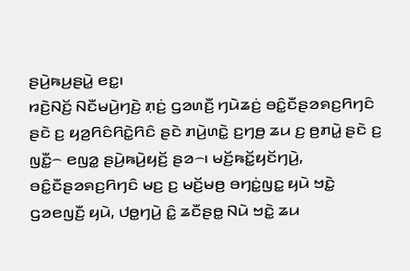ꤔꤣꤧ꤬ꤒꤣ꤬ꤔꤣꤧ꤭ ꤕꤢ꤭꤯
ꤙꤢꤧ꤬ꤡꤢꤩ꤬ ꤡꤢꤪꤗꤣꤧ꤬ꤚꤢꤧ꤬ ꤊ꤫ꤢꤦ꤬ ꤞꤤꤛꤢꤪ꤬ ꤚꤣꤧꤘꤢꤦ꤬ ꤋꤢꤨ꤭ꤢꤪꤔꤤꤎꤢ꤬ꤖꤚꤢꤨ ꤔꤢꤧ ꤢ꤬ ꤟꤤ꤬ꤖꤢꤨꤖꤢꤧ꤭ꤖꤢꤨ ꤔꤢꤧ ꤊꤣꤧ꤬ꤛꤢꤧ꤭ ꤢ꤬ꤚꤥ꤬ ꤘꤣ ꤢ꤬ ꤥ꤬ꤊꤣꤧ꤭ ꤔꤢꤧ ꤢ꤬ ꤜꤢꤪ꤭꤮ ꤕꤜꤤ꤭ ꤔꤣꤧ꤬ꤒꤣꤧ꤬ꤟꤢꤩ꤬ ꤔꤤ꤮꤯ ꤗꤢꤩ꤬ꤒꤢꤩ꤭ꤟꤢꤩꤚꤣꤧ꤬, ꤋꤢꤨ꤭ꤢꤪꤔꤤꤎꤢ꤬ꤖꤚꤢꤨ ꤗꤢ꤬ ꤢ꤬ ꤗꤢꤩ꤬ꤗꤥ꤬ ꤋꤚꤢꤦ꤭ꤜꤢ꤭ ꤟꤣꤧ ꤠꤢꤧ꤭ ꤞꤤꤕꤜꤢꤪ꤬ ꤟꤣꤧ, ꤓꤥ꤭ꤚꤣꤧ꤬ ꤢꤨ꤭ ꤘꤢꤪꤔꤥ꤭ ꤡꤣꤧ ꤠꤢꤧ꤭ ꤘꤣ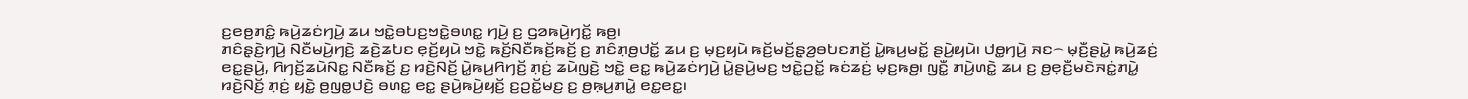ꤢ꤬ꤕꤥ꤬ꤊꤢꤨ꤭ ꤒꤣꤧ꤬ꤘꤢꤦꤚꤣꤧ꤬ ꤘꤣ ꤠꤢꤧ꤭ꤋꤝꤢ꤬ꤠꤢꤧ꤭ꤋꤛꤢ꤭ ꤚꤣꤧ꤬ ꤢ꤬ ꤞꤤꤒꤣꤧ꤬ꤚꤢꤩ꤭ ꤒꤥ꤬꤯
ꤊꤢꤨꤔ꤫ꤢꤧ꤬ꤚꤣꤧ꤬ ꤡꤢꤪꤗꤣꤧ꤬ꤚꤢꤧ꤬ ꤘꤢꤧ꤬ꤘꤝꤢ ꤕ꤫ꤢꤩ꤬ꤟꤣꤧ ꤠꤢꤧ꤭ ꤒꤢꤩ꤬ꤡꤢꤪꤒꤢꤩ꤬ꤒꤢꤩ꤬ ꤢ꤬ ꤊꤢꤨꤊ꤫ꤥ꤬ꤓꤢꤩ꤭ ꤘꤣ ꤢ꤬ ꤗ꤫ꤢ꤬ꤟꤣꤧ ꤒꤢꤩ꤬ꤗꤢꤩ꤬ꤔ꤫ꤤ꤬ꤋꤝꤢꤊꤢꤩ꤬ ꤣꤧ꤭ꤒꤣ꤬ꤗꤢꤩ꤭ ꤔꤣꤧ꤬ꤟꤣꤧ꤯ ꤓꤥ꤭ꤚꤣꤧ꤬ ꤏꤢ꤮ ꤗ꤫ꤢꤪ꤬ꤔꤣꤧ꤭ ꤒꤣꤧ꤬ꤘꤢꤦ꤬ ꤕꤢ꤭ꤔꤣꤧ꤬, ꤖꤚꤢꤩ꤬ꤘꤣꤧꤡꤢ꤭ ꤡꤢꤪꤒꤢꤩ꤬ ꤢ꤬ ꤙꤢꤧ꤬ꤡꤢꤩ꤬ ꤣꤧ꤭ꤒꤣ꤬ꤖꤚꤢꤩ꤬ ꤊ꤫ꤢꤦ꤬ ꤘꤣꤧꤜꤢꤧ꤬ ꤠꤢꤧ꤭ ꤕꤢ꤭ ꤒꤣꤧ꤬ꤘꤢꤦꤚꤣꤧ꤬ ꤣꤧ꤭ꤔꤣꤧ꤬ꤗꤢ꤬ ꤠꤢꤧ꤭ꤑꤢꤩ꤭ ꤒꤢꤦꤘꤢꤦ꤬ ꤗ꤫ꤢ꤬ꤒꤥ꤬꤯ ꤜꤢꤪ꤭ ꤊꤣꤧ꤬ꤛꤢꤧ꤭ ꤘꤣ ꤢ꤬ ꤥ꤬ꤕ꤫ꤢꤪ꤬ꤗꤢꤧꤏꤢꤦ꤭ꤊꤣꤧ꤭ ꤙꤢꤧ꤬ꤡꤢꤩ꤬ ꤊ꤫ꤢꤦ꤬ ꤟꤢꤧ꤭ ꤥ꤬ꤜꤥ꤭ꤓꤢꤧ꤬ ꤋꤛꤢ꤭ ꤕꤢ꤭ ꤔꤣꤧ꤬ꤒꤣꤧ꤬ꤟꤢꤩ꤬ ꤢ꤬ꤑꤢꤩ꤭ꤗꤢ꤬ ꤢ꤬ ꤥ꤬ꤒ꤫ꤣ꤬ꤊꤣꤧ꤭ ꤕꤢ꤭ꤕꤢ꤭꤯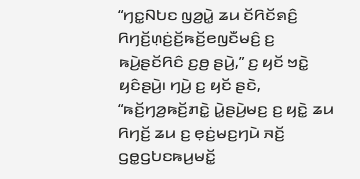“ꤚꤢ꤭ꤡꤝꤢ ꤜꤤ꤬ꤣꤧ꤭ ꤘꤣ ꤢꤩꤖꤢꤩꤎꤢꤨ꤬ ꤖꤚꤢꤩ꤬ꤛ꤫ꤢꤦ꤬ꤢꤩ꤬ꤒꤢꤩ꤬ꤕꤜꤢꤪꤗꤢꤨ꤬ ꤢ꤬ ꤒꤣꤧ꤬ꤔꤢꤩꤖꤢꤨ ꤢ꤬ꤥ꤬ ꤔꤣꤧ꤬,” ꤢ꤬ ꤟꤢꤩ ꤠꤢꤧ꤭ ꤟꤢꤨꤔꤣꤧ꤬꤯ ꤚꤣꤧ꤬ ꤢ꤬ ꤟꤢꤩ ꤔꤢꤧ, “ꤒꤢꤩ꤬ꤚꤤ꤬ꤒꤢꤩ꤬ꤊꤢꤧ꤭ ꤣꤧ꤭ꤔꤣꤧ꤬ꤗꤢ꤬ ꤢ꤬ ꤟꤢꤧ꤭ ꤘꤣ ꤖꤚꤢꤩ꤬ ꤘꤣ ꤢ꤬ ꤕ꤫ꤢꤦ꤬ꤗꤢ꤬ꤚꤣꤧ ꤏꤢꤩ꤬ ꤞꤥ꤭ꤞꤝꤢꤒꤣ꤬ꤗꤢꤩ꤭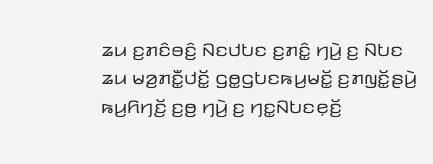ꤘꤣ ꤢ꤬ꤊꤢꤨꤋꤢꤨ꤬ ꤡꤢꤓꤝꤢ ꤢ꤬ꤊꤢꤨ꤭ ꤚꤣꤧ꤬ ꤢ꤬ ꤡꤝꤢ ꤘꤣ ꤗꤤ꤬ꤊꤢꤪ꤭ꤓꤢꤩ꤭ ꤞꤥ꤭ꤞꤝꤢꤒꤣ꤬ꤗꤢꤩ꤭ ꤢ꤬ꤊꤜꤢꤩ꤭ꤔꤣꤧ꤬ ꤒꤣ꤬ꤖꤚꤢꤩ꤬ ꤢ꤬ꤥ꤬ ꤚꤣꤧ꤬ ꤢ꤬ ꤚꤢ꤭ꤡꤝꤢꤕ꤫ꤢꤩ꤬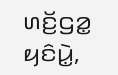ꤛꤢꤩ꤬ꤞꤤ꤭ ꤟꤢꤨꤣꤧ꤭,